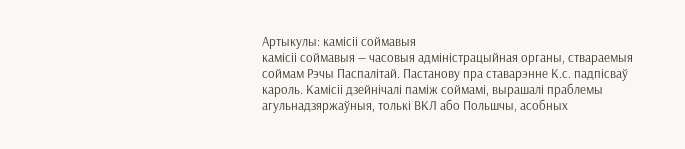Артыкулы: камісіі соймавыя
камісіі соймавыя — часовыя адміністрацыйная органы, ствараемыя соймам Рэчы Паспалітай. Пастанову пра ставарэнне К.с. падпісваў кароль. Камісіі дзейнічалі паміж соймамі, вырашалі праблемы агульнадзяржаўныя, толькі ВКЛ або Польшчы, асобных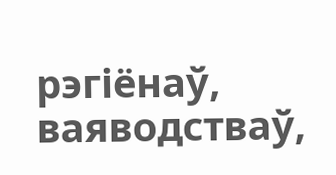рэгіёнаў, ваяводстваў,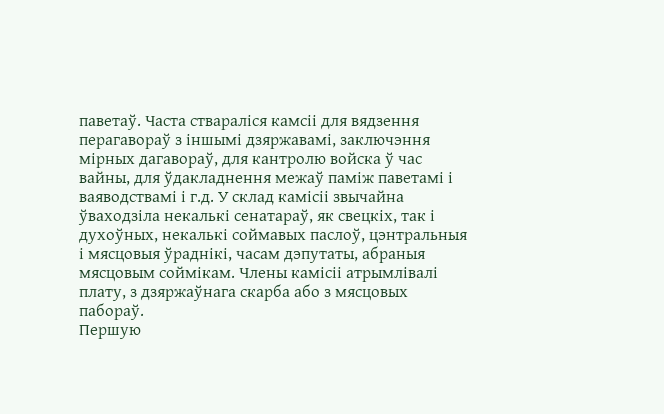паветаў. Часта ствараліся камсіі для вядзення перагавораў з іншымі дзяржавамі, заключэння мірных дагавораў, для кантролю войска ў час вайны, для ўдакладнення межаў паміж паветамі і ваяводствамі і г.д. У склад камісіі звычайна ўваходзіла некалькі сенатараў, як свецкіх, так і духоўных, некалькі соймавых паслоў, цэнтральныя і мясцовыя ўраднікі, часам дэпутаты, абраныя мясцовым соймікам. Члены камісіі атрымлівалі плату, з дзяржаўнага скарба або з мясцовых пабораў.
Першую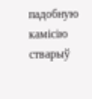падобную камісію стварыў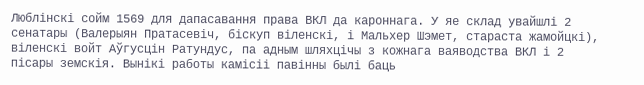Люблінскі сойм 1569 для дапасавання права ВКЛ да кароннага. У яе склад увайшлі 2 сенатары (Валерыян Пратасевіч, біскуп віленскі, і Мальхер Шэмет, стараста жамойцкі), віленскі войт Аўгусцін Ратундус, па адным шляхцічы з кожнага ваяводства ВКЛ і 2 пісары земскія. Вынікі работы камісіі павінны былі баць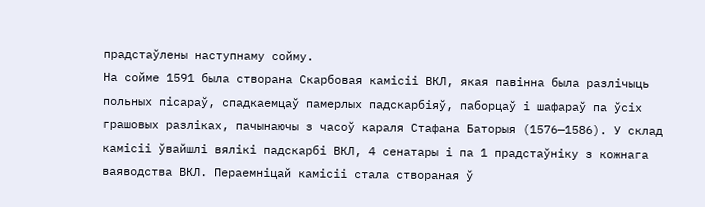прадстаўлены наступнаму сойму.
На сойме 1591 была створана Скарбовая камісіі ВКЛ, якая павінна была разлічыць польных пісараў, спадкаемцаў памерлых падскарбіяў, паборцаў і шафараў па ўсіх грашовых разліках, пачынаючы з часоў караля Стафана Баторыя (1576—1586). У склад камісіі ўвайшлі вялікі падскарбі ВКЛ, 4 сенатары і па 1 прадстаўніку з кожнага ваяводства ВКЛ. Пераемніцай камісіі стала створаная ў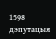1598 дэпутацыя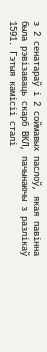з 2 сенатараў і 2 соймавых паслоў, якая павінна была рэвізаваць скарб ВКЛ, пачынаючы з разлікаў 1591. Гэтыя камісіі сталі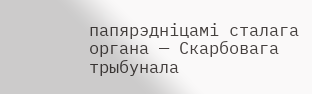папярэдніцамі сталага органа — Скарбовага трыбунала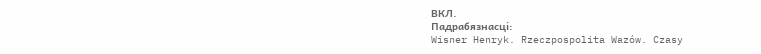ВКЛ.
Падрабязнасці:
Wisner Henryk. Rzeczpospolita Wazów. Czasy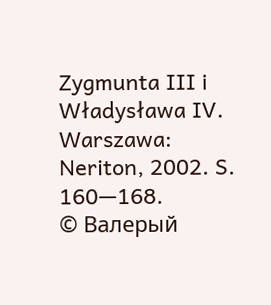Zygmunta III i Władysława IV. Warszawa: Neriton, 2002. S. 160—168.
© Валерый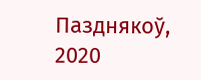Пазднякоў, 2020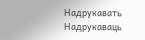Надрукавать Надрукаваць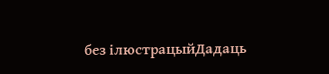без ілюстрацыйДадаць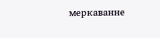меркаванне